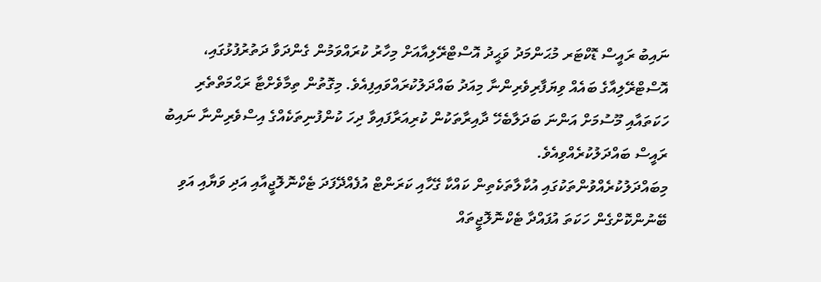ނައިބު ރައީސް ޑޮކްޓަރ މުޙަންމަދު ވަޙީދު އޮސްޓްރޭލިއާއަށް މިހާރު ކުރައްވަމުން ގެންދަވާ ދަތުރުފުޅުގައި، އޮސްޓްރޭލިއާގެ ބައެއް ވިޔަފާރިވެރިންނާ މިއަދު ބައްދަލުކުރައްވައިފިއެވެ. މިގޮތުން ތިމާވެށްޓާ ރަޙްމަތްތެރި ހަކަތައާއި މޫސުމަށް އަންނަ ބަދަލާބެހޭ ދާއިރާތަކުން ކުރިއަރާފައިވާ ދިހަ ކުންފުނިތަކެއްގެ އިސްވެރިންނާ ނައިބު ރައީސް ބައްދަލުކުރެއްވިއެވެ.
މިބައްދަލުކުރެއްވުންތަކުގައި އުކާލާތަކެތިން ކައްކާ ގޭހާއި ކަރަންޓް އުފެއްދޭފަދަ ޓެކްނޮލޮޖީއާއި އަދި ވަޔާއި އަވި ބޭނުންކޮށްގެން ހަކަތަ އުފައްދާ ޓެކްނޮލޮޖީތައް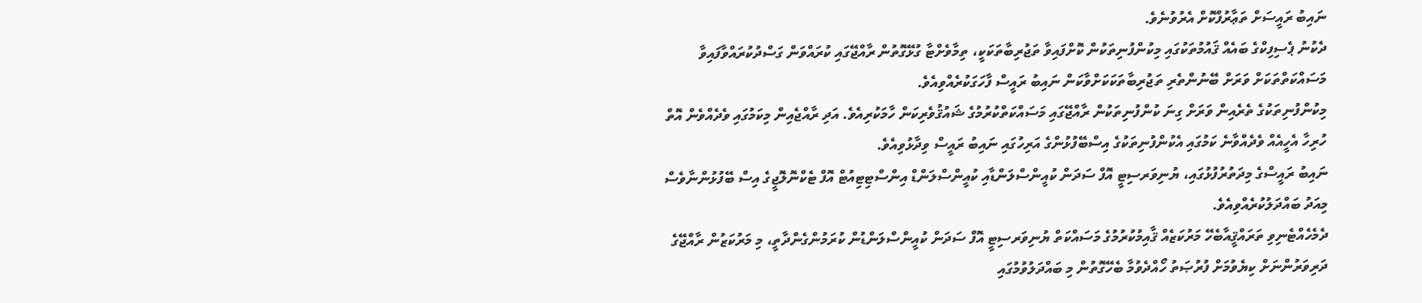ނައިބު ރައީސަށް ތަޢާރުފްކޮށް އެރުވުނެވެ.
ދެކުނު ޕެސިފިކްގެ ބައެއް ޤައުމުތަކުގައި މިކުންފުނިތަކުން ކޮށްފައިވާ ތަޖުރިބާތަކަކީ، ތިމާވެށްޓާ ގުޅޭގޮތުން ރާއްޖޭގައި ކުރައްވަން ގަސްދުކުރައްވާފައިވާ މަސައްކަތްތަކަށް ވަރަށް ބޭނުންތެރި ތަޖުރިބާތަކަކަށްވާކަން ނައިބު ރައީސް ފާހަގަކުރެއްވިއެވެ.
މިކުންފުނިތަކުގެ ތެރެއިން ވަރަށް ގިނަ ކުންފުނިތަކުން ރާއްޖޭގައި މަސައްކަތްކުރުމުގެ ޝައުޤުވެރިކަން ހާމަކުރިއެވެ. އަދި ރާއްޖެއިން މިކަމުގައި ވެދެއްވެން އޮތް ހުރިހާ އެހީއެއް ވެދެއްވާނެ ކަމުގައި އެކުންފުނިތަކުގެ އިސްބޭފުޅުންގެ އަރިހުގައި ނައިބު ރައީސް ވިދާޅުވިއެވެ.
ނައިބު ރައީސްގެ މިދަތުރުފުޅުގައި، ޔުނިވަރސިޓީ އޮފް ސަދަން ކުއީންސްލަންޑާއި ކުއީންސްލަންޑް އިންސްޓިޓިއުޓް އޮފް ޓެކްނޮލޮޖީގެ އިސް ބޭފުޅުންނާވެސް މިއަދު ބައްދަލުކުރެއްވިއެވެ.
ދެމެހެއްޓެނިވި ތަރައްޤީއާބެހޭ މަރުކަޒެއް ޤާއިމުކުރުމުގެ މަސައްކަތް ޔުނިވަރސިޓީ އޮފް ސަދަން ކުއީންސްލަންޑުން ކުރަމުންގެންދާތީ، މި މަރުކަޒުން ރާއްޖޭގެ ދަރިވަރުންނަށް ކިޔެވުމަށް ފުރުޞަތު ހޯއްދެވުމާ ބެހޭގޮތުން މި ބައްދަލުވުމުގައި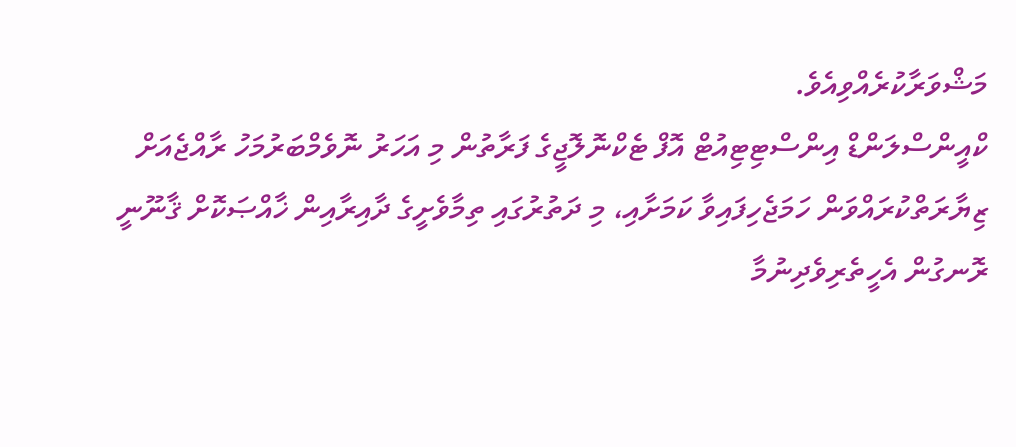މަޝްވަރާކުރެއްވިއެވެ.
ކްއީންސްލަންޑް އިންސްޓިޓިއުޓް އޮފް ޓެކްނޮލޮޖީގެ ފަރާތުން މި އަހަރު ނޮވެމްބަރުމަހު ރާއްޖެއަށް ޒިޔާރަތްކުރައްވަން ހަމަޖެހިފައިވާ ކަމަށާއި، މި ދަތުރުގައި ތިމާވެށީގެ ދާއިރާއިން ޚާއްޞަކޮށް ޤާނޫނީ ރޮނގުން އެހީތެރިވެދިނުމާ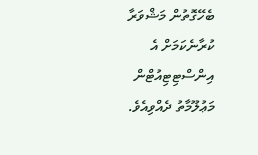ބެހޭގޮތުން މަޝްވަރާ ކުރާނެކަމަށް އެ އިންސްޓިޓިއުޓްން މަޢުލޫމާތު ދެއްވިއެވެ.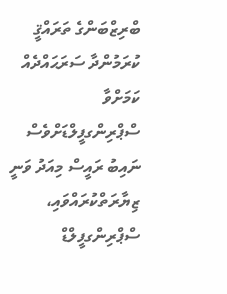ބްރިޒްބަންގެ ތަރައްޤީ ކުރަމުންދާ ސަރަޙައްދެއް ކަމަށްވާ ސްޕްރިންގފީލްޑަށްވެސް ނައިބު ރައީސް މިއަދު ވަނީ ޒިޔާރަތްކުރައްވައި، ސްޕްރިންގފީލްޑް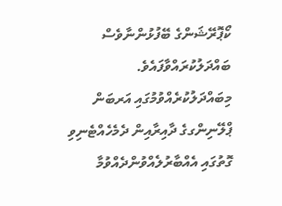ކޯޕޮރޭޝަންގެ ބޭފުޅުންނާވެސް ބައްދަލުކުރައްވާފައެވެ. މިބައްދަލުކުރެއްވުމުގައި އަރބަން ޕްލޭނިންގގެ ދާއިރާއިން ދެމެހެއްޓެނިވި ގޮތުގައި އެއްބާރުލެއްވުންދެއްވުމާ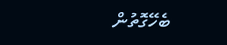ބެހޭގޮތުން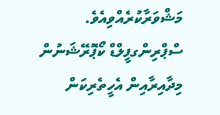މަޝްވަރާކުރެއްވިއެވެ. ސްޕްރިންގފީލްޑް ކޯޕޮރޭޝަނުން މިދާއިރާއިން އެހީތެރިކަން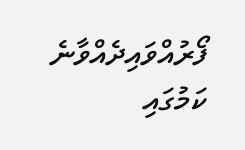ފޯރުއްވައިދެއްވާނެ ކަމުގައި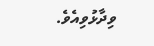ވިދާޅުވިއެވެ.